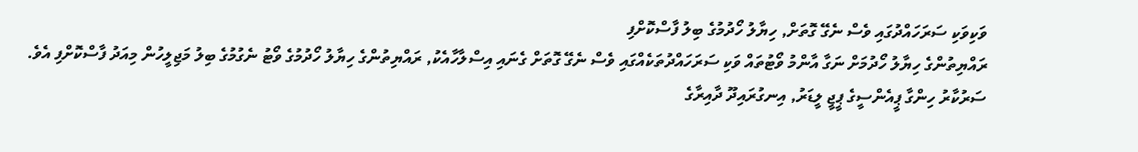ވަކިވަކި ސަރަހައްދުގައި ވެސް ނެގޭ ގޮތަށް, ހިޔާލު ހޯދުމުގެ ބިލު ފާސްކޮށްފި
ރައްޔިތުންގެ ހިޔާލު ހޯދުމަށް ނަގާ އާންމު ވޯޓުތައް ވަކި ސަރަހައްދުތަކެއްގައި ވެސް ނެގޭ ގޮތަށް ގެނައި އިސްލާހާއެކު, ރައްޔިތުންގެ ހިޔާލު ހޯދުމުގެ ވޯޓު ނެގުމުގެ ބިލު މަޖިލީހުން މިއަދު ފާސްކޮށްފި އެވެ.
ސަރުކާރު ހިންގާ ޕީއެންސީގެ ޕީޖީ ލީޑަރު, އިނގުރައިދޫ ދާއިރާގެ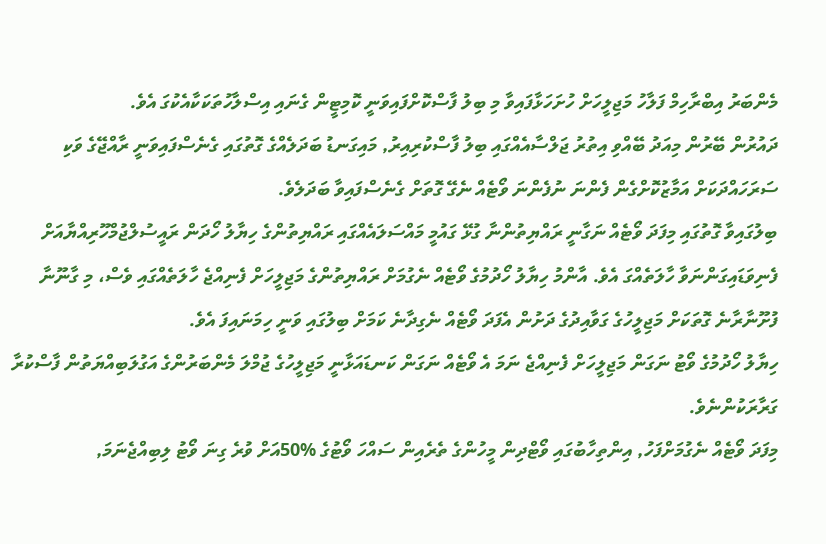މެންބަރު އިބްރާހިމް ފަލާހު މަޖިލީހަށް ހުށަހަޅާފައިވާ މި ބިލު ފާސްކޮށްފައިވަނީ ކޮމިޓީން ގެނައި އިސްލާހުތަކަކާއެކުގަ އެވެ.
ދައުރުން ބޭރުން މިއަދު ބޭއްވި އިތުރު ޖަލްސާއެއްގައި ބިލު ފާސްކުރިއިރު, މައިގަނޑު ބަދަލެއްގެ ގޮތުގައި ގެނެސްފައިވަނީ ރާއްޖޭގެ ވަކި ސަރަހައްދަކަށް އަމާޒުކޮށްގެން ފެންނަ ނުފެންނަ ވޯޓެއް ނެގޭ ގޮތަށް ގެނެސްފައިވާ ބަދަލެވެ.
ބިލުގައިވާ ގޮތުގައި މިފަދަ ވޯޓެއް ނަގާނީ ރައްޔިތުންނާ ގުޅޭ ގައުމީ މައްސަލައެއްގައި ރައްޔިތުންގެ ހިޔާލު ހޯދަން ރައީސުލްޖުމްހޫރިއްޔާއަށް ފެނިވަޑައިގަންނަވާ ހާލަތެއްގަ އެވެ. އާންމު ހިޔާލު ހޯދުމުގެ ވޯޓެއް ނެގުމަށް ރައްޔިތުންގެ މަޖިލީހަށް ފެނިއްޖެ ހާލަތެއްގައި ވެސް، މި ގާނޫނާ ފުށޫނާރާނެ ގޮތަކަށް މަޖިލީހުގެ ގަވާއިދުގެ ދަށުން އެފަދަ ވޯޓެއް ނެގިދާނެ ކަމަށް ބިލުގައި ވަނީ ހިމަނައިފަ އެވެ.
ހިޔާލު ހޯދުމުގެ ވޯޓު ނަގަން މަޖިލީހަށް ފެނިއްޖެ ނަމަ އެ ވޯޓެއް ނަގަން ކަނޑައަޅާނީ މަޖިލީހުގެ ޖުމްލަ މެންބަރުންގެ އަގުލަބިއްޔަތުން ފާސްކުރާ ގަރާރަކުންނެވެ.
މިފަދަ ވޯޓެއް ނެގުމަށްފަހު, އިންތިހާބުގައި ވޯޓްދިން މީހުންގެ ތެރެއިން ސައްހަ ވޯޓުގެ %50އަށް ވުރެ ގިނަ ވޯޓު ލިބިއްޖެނަމަ,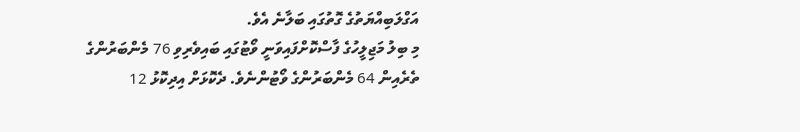އަގްލަބިއްޔަތުގެ ގޮތުގައި ބަލާނެ އެވެ.
މި ބިލު މަޖިލީހުގެ ފާސްކޮށްފައިވަނީ ވޯޓުގައި ބައިވެރިވި 76 މެންބަރުންގެ ތެރެއިން 64 މެންބަރުންގެ ވޯޓުންނެވެ. ދެކޮޅަށް އިދިކޮޅު 12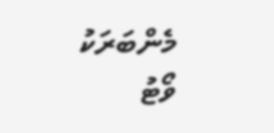މެންބަރަކު ވޯޓު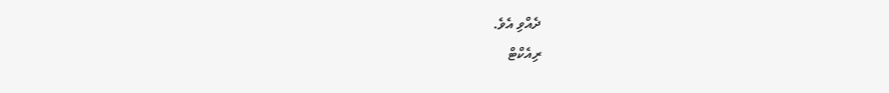ދެއްވި އެވެ.
ރިއެކްޓް